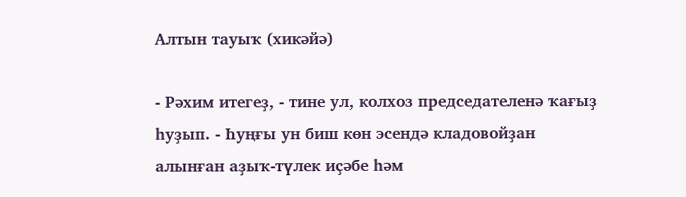Алтын тауыҡ (хикәйә)

- Рәхим итегеҙ, - тине ул, колхоз председателенә ҡағыҙ һуҙып. - Һуңғы ун биш көн эсендә кладовойҙан алынған аҙыҡ-түлек иҫәбе һәм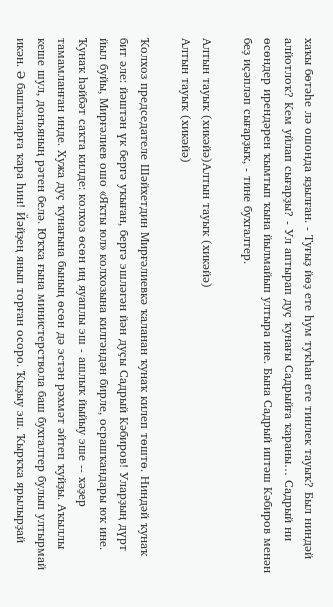хаҡы бөтәһе лә ошонда яҙылған. - Туғыҙ йөҙ ете һум туҡһан ете тинлек тауыҡ? Был ниндәй алйотлоҡ? Кем уйлап сығарҙы? - Ул аптырап дуҫ ҡунағы Садрыйға ҡараны… Садрый ни өсөндер ирендәрен ҡымтып ҡына йылмайып ултыра ине. Бына Садрый иптәш Кәбиров менән беҙ иҫәпләп сығарҙыҡ, - тине бухгалтер.

Алтын тауыҡ (хикәйә)Алтын тауыҡ (хикәйә)
Алтын тауыҡ (хикәйә)

Ҡолхоз председателе Шәйхетдин Мирғәлиевкә ҡаланан ҡунаҡ килеп төштө. Ниндәй ҡунаҡ бит әле: йәштән үк бергә уҡыған, бергә эшләгән йән дуҫы Садрый Кәбиров! Уларҙың дүрт йыл буйы, Мирғәлиев ошо «Яҡты юл» колхозына килгәндән бирле, осрашҡандары юҡ ине. Ҡунаҡ һәйбәт саҡта килде: колхоз өсөн иң яуаплы эш - ашлыҡ йыйыу эше -- хәҙер тамамланған инде. Хужа дуҫ ҡунағына бының өсөн дә эстән рәхмәт әйтеп ҡуйҙы. Аҡыллы кеше шул, донъяның рәтен белә. Юҡҡа ғына министерствола баш бухгалтер булып ултырмай икән. Ә башҡаларға ҡара һин! Йәйҙең янып торған осоро. Ҡыҙыу эш. Ҡырҡҡа ярылырҙай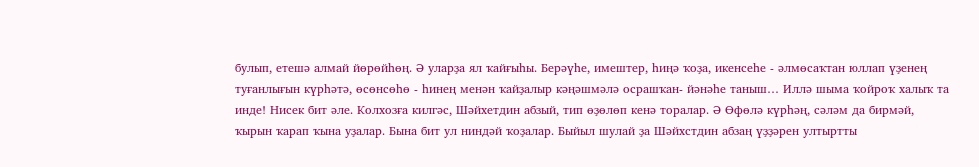булып, етешә алмай йөрөйһөң. Ә уларҙа ял ҡайғыһы. Берәүһе, имештер, һиңә ҡоҙа, икенсеһе - әлмөсаҡтан юллап үҙенең туғанлығын күрһәтә, өсөнсөһө - һинең менән ҡайҙалыр кәңәшмәлә осрашҡан- йәнәһе таныш… Иллә шыма ҡойроҡ халыҡ та инде! Нисек бит әле. Колхозға килгәс, Шәйхетдин абзый, тип өҙөлөп кенә торалар. Ә Өфөлә күрһәң, сәләм да бирмәй, ҡырын ҡарап ҡына уҙалар. Бына бит ул ниндәй ҡоҙалар. Быйыл шулай ҙа Шәйхстдин абзаң үҙҙәрен ултыртты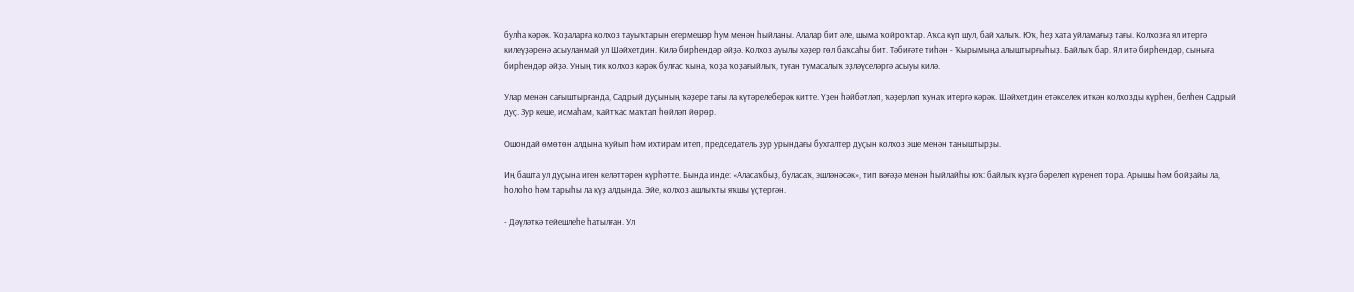булһа кәрәк. Ҡоҙаларға колхоз тауыҡтарын егермешәр һум менән һыйланы. Алалар бит әле, шыма ҡойроҡтар. Аҡса күп шул, бай халыҡ. Юҡ, һеҙ хата уйламағыҙ тағы. Колхозға ял итергә килеүҙәренә асыуланмай ул Шәйхетдин. Килә бирһендәр әйҙә. Колхоз ауылы хәҙер гөл баҡсаһы бит. Тәбиғәте тиһән - Ҡырымыңа алыштырғыһыҙ. Байлыҡ бар. Ял итә бирһендәр, сыныға бирһендәр әйҙә. Уның тик колхоз кәрәк булғас ҡына, ҡоҙа ҡоҙағыйлыҡ, туған тумасалыҡ эҙләүселәргә асыуы килә.

Улар менән сағыштырғанда, Садрый дуҫының ҡәҙере тағы ла күтәрелеберәк китте. Үҙен һәйбәтләп, ҡәҙерләп ҡунаҡ итергә кәрәк. Шәйхетдин етәкселек иткән колхозды күрһен, белһен Садрый дуҫ. Зур кеше, исмаһам, ҡайтҡас маҡтап һөйләп йөрөр.

Ошондай өмөтөн алдына ҡуйып һәм ихтирам итеп, председатель ҙур урындағы бухгалтер дуҫын колхоз эше менән таныштырҙы.

Иң башта ул дуҫына иген келәттәрен күрһәтте. Бында инде: «Аласаҡбыҙ, буласаҡ, эшләнәсәк», тип вәғәҙә менән һыйлайһы юҡ: байлыҡ күҙгә бәрелеп күренеп тора. Арышы һәм бойҙайы ла, һолоһо һәм тарыһы ла күҙ алдында. Эйе, колхоз ашлыҡты яҡшы үҫтергән.

- Дәүләткә тейешлеһе һатылған. Ул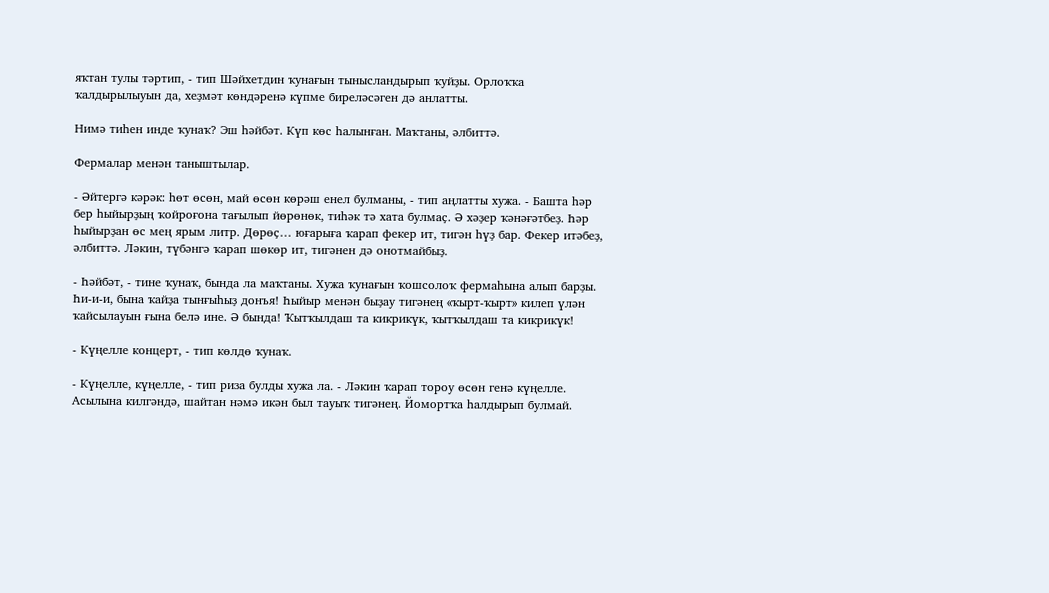яҡтан тулы тәртип, - тип Шәйхетдин ҡунағын тынысландырып ҡуйҙы. Орлоҡҡа ҡалдырылыуын да, хеҙмәт көндәренә күпме биреләсәген дә анлатты.

Нимә тиһен инде ҡунаҡ? Эш һәйбәт. Күп көс һалынған. Маҡтаны, әлбиттә.

Фермалар менән таныштылар.

- Әйтергә кәрәк: һөт өсөн, май өсөн көрәш енел булманы, - тип аңлатты хужа. - Башта һәр бер һыйырҙың ҡойроғона тағылып йөрөнөк, тиһәк тә хата булмаҫ. Ә хәҙер ҡәнәғәтбеҙ. Һәр һыйырҙан өс мең ярым литр. Дөрөҫ… юғарыға ҡарап фекер ит, тигән һүҙ бар. Фекер итәбеҙ, әлбиттә. Ләкин, түбәнгә ҡарап шөкөр ит, тигәнен дә онотмайбыҙ.

- Һәйбәт, - тине ҡунаҡ, бында ла маҡтаны. Хужа ҡунағын ҡошсолоҡ фермаһына алып барҙы. Һи-и-и, бына ҡайҙа тынғыһыҙ донъя! Һыйыр менән быҙау тигәнең «ҡырт-ҡырт» килеп үлән ҡайсылауын ғына белә ине. Ә бында! Ҡытҡылдаш та кикрикүк, ҡытҡылдаш та кикрикүк!

- Күңелле концерт, - тип көлдө ҡунаҡ.

- Күңелле, күңелле, - тип риза булды хужа ла. - Ләкин ҡарап тороу өсөн генә күңелле. Асылына килгәндә, шайтан нәмә икән был тауыҡ тигәнең. Йомортҡа һалдырып булмай.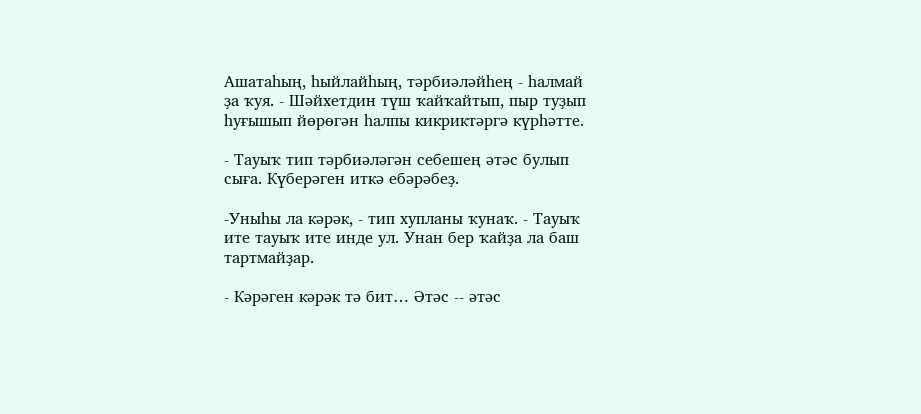Ашатаһың, һыйлайһың, тәрбиәләйһең - һалмай ҙа ҡуя. - Шәйхетдин түш ҡайҡайтып, пыр туҙып һуғышып йөрөгән һалпы кикриктәргә күрһәтте.

- Тауыҡ тип тәрбиәләгән себешең әтәс булып сыға. Күберәген иткә ебәрәбеҙ.

-Уныһы ла кәрәк, - тип хупланы ҡунаҡ. - Тауыҡ ите тауыҡ ите инде ул. Унан бер ҡайҙа ла баш тартмайҙар.

- Кәрәген кәрәк тә бит… Әтәс -- әтәс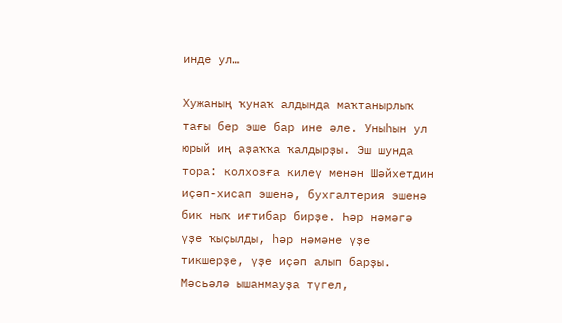инде ул…

Хужаның ҡунаҡ алдында маҡтанырлыҡ тағы бер эше бар ине әле. Уныһын ул юрый иң аҙаҡҡа ҡалдырҙы. Эш шунда тора: колхозға килеү менән Шәйхетдин иҫәп-хисап эшенә, бухгалтерия эшенә бик ныҡ иғтибар бирҙе. Һәр нәмәгә үҙе ҡыҫылды, һәр нәмәне үҙе тикшерҙе, үҙе иҫәп алып барҙы. Мәсьәлә ышанмауҙа түгел,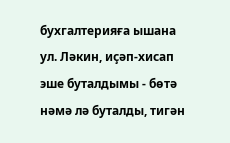бухгалтерияға ышана ул. Ләкин, иҫәп-хисап эше буталдымы - бөтә нәмә лә буталды, тигән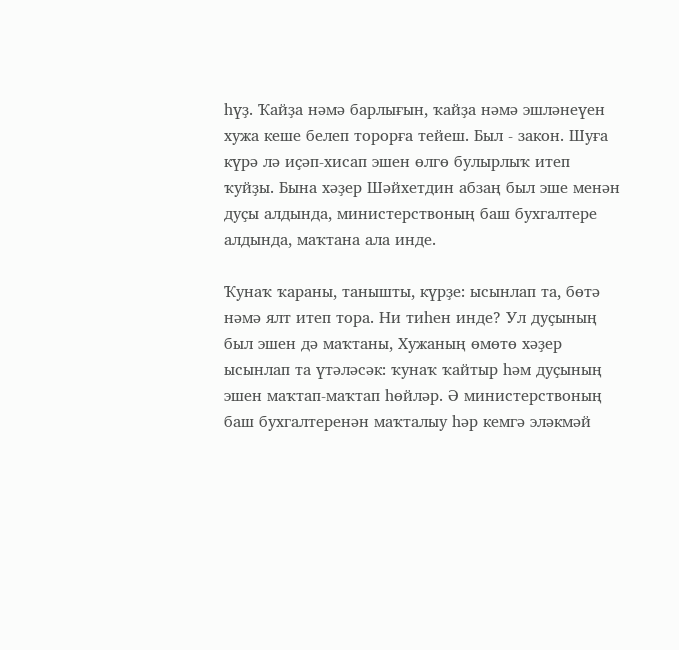һүҙ. Ҡайҙа нәмә барлығын, ҡайҙа нәмә эшләнеүен хужа кеше белеп торорға тейеш. Был - закон. Шуға күрә лә иҫәп-хисап эшен өлгө булырлыҡ итеп ҡуйҙы. Бына хәҙер Шәйхетдин абзаң был эше менән дуҫы алдында, министерствоның баш бухгалтере алдында, маҡтана ала инде.

Ҡунаҡ ҡараны, танышты, күрҙе: ысынлап та, бөтә нәмә ялт итеп тора. Ни тиһен инде? Ул дуҫының был эшен дә маҡтаны, Хужаның өмөтө хәҙер ысынлап та үтәләсәк: ҡунаҡ ҡайтыр һәм дуҫының эшен маҡтап-маҡтап һөйләр. Ә министерствоның баш бухгалтеренән маҡталыу һәр кемгә эләкмәй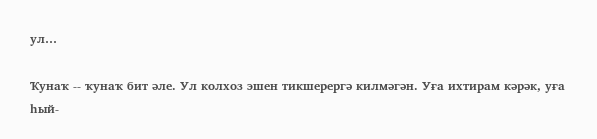ул…

Ҡунаҡ -- ҡунаҡ бит әле. Ул колхоз эшен тикшерергә килмәгән. Уға ихтирам кәрәк, уға һый-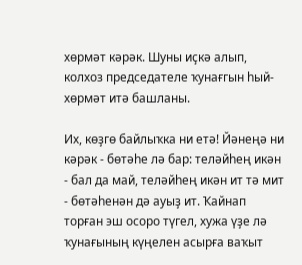хөрмәт кәрәк. Шуны иҫкә алып, колхоз председателе ҡунағгын һый-хөрмәт итә башланы.

Их, көҙгө байлыҡка ни етә! Йәнеңә ни кәрәк - бөтәһе лә бар: теләйһең икән - бал да май, теләйһең икән ит тә мит - бөтәһенән дә ауыҙ ит. Ҡайнап торған эш осоро түгел, хужа үҙе лә ҡунағының күңелен асырға ваҡыт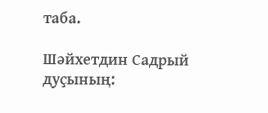таба.

Шәйхетдин Садрый дуҫының: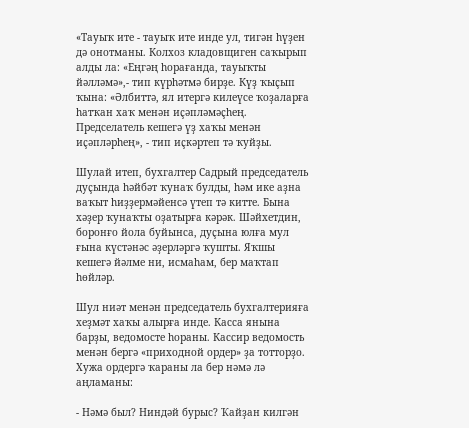«Тауыҡ ите - тауыҡ ите инде ул, тигән һүҙен дә онотманы. Колхоз кладовщиген саҡырып алды ла: «Еңгәң һорағанда, тауыҡты йәлләмә»,- тип күрһәтмә бирҙе. Күҙ ҡыҫып ҡына: «Әлбиттә, ял итергә килеүсе ҡоҙаларға һатҡан хаҡ менән иҫәпләмәҫһең. Предселатель кешегә үҙ хаҡы менән иҫәпләрһең», - тип иҫкәртеп тә ҡуйҙы.

Шулай итеп, бухгалтер Садрый председатель дуҫында һәйбәт ҡунаҡ булды, һәм ике аҙна ваҡыт һиҙҙермәйенсә үтеп тә китте. Бына хәҙер ҡунаҡты оҙатырға кәрәк. Шәйхетдин, боронғо йола буйынса, дуҫына юлға мул ғына күстәнәс әҙерләргә ҡушты. Яҡшы кешегә йәлме ни, исмаһам, бер маҡтап һөйләр.

Шул ниәт менән председатель бухгалтерияға хеҙмәт хаҡы алырға инде. Касса янына барҙы, ведомосте һораны. Кассир ведомость менән бергә «приходной ордер» ҙа тотторҙо. Хужа ордергә ҡараны ла бер нәмә лә аңламаны:

- Нәмә был? Ниндәй бурыс? Ҡайҙан килгән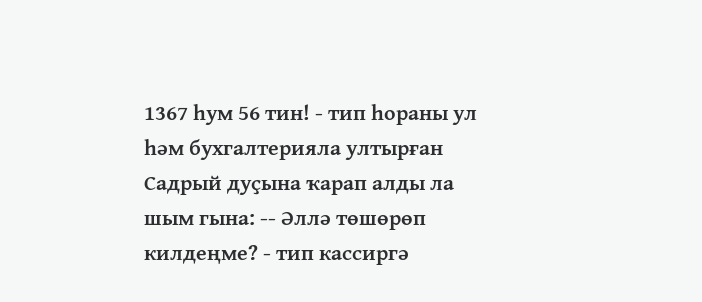1367 һум 56 тин! - тип һораны ул һәм бухгалтерияла ултырған Садрый дуҫына ҡарап алды ла шым гына: -- Әллә төшөрөп килдеңме? - тип кассиргә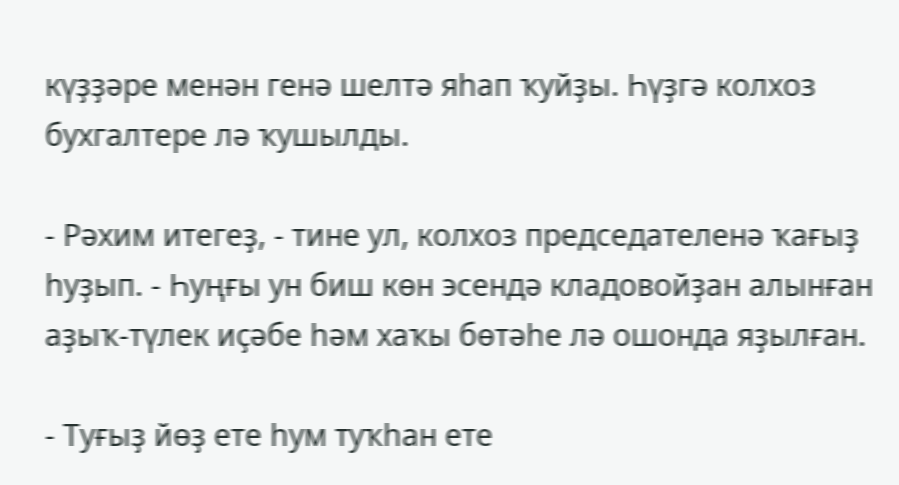күҙҙәре менән генә шелтә яһап ҡуйҙы. Һүҙгә колхоз бухгалтере лә ҡушылды.

- Рәхим итегеҙ, - тине ул, колхоз председателенә ҡағыҙ һуҙып. - Һуңғы ун биш көн эсендә кладовойҙан алынған аҙыҡ-түлек иҫәбе һәм хаҡы бөтәһе лә ошонда яҙылған.

- Туғыҙ йөҙ ете һум туҡһан ете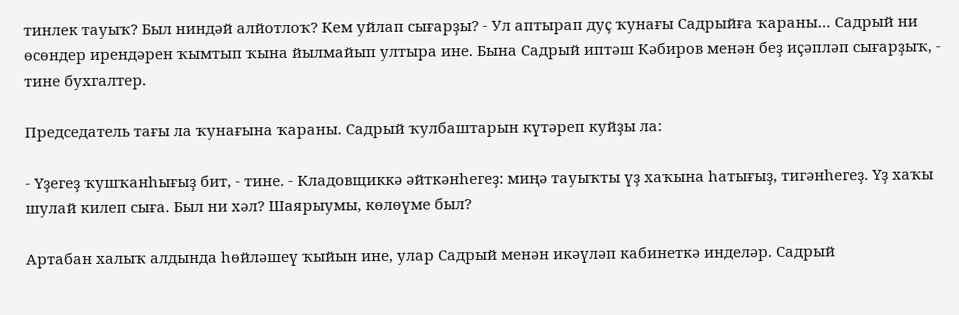тинлек тауыҡ? Был ниндәй алйотлоҡ? Кем уйлап сығарҙы? - Ул аптырап дуҫ ҡунағы Садрыйға ҡараны… Садрый ни өсөндер ирендәрен ҡымтып ҡына йылмайып ултыра ине. Бына Садрый иптәш Кәбиров менән беҙ иҫәпләп сығарҙыҡ, - тине бухгалтер.

Председатель тағы ла ҡунағына ҡараны. Садрый ҡулбаштарын күтәреп куйҙы ла:

- Үҙегеҙ ҡушҡанһығыҙ бит, - тине. - Кладовщиккә әйткәнһегеҙ: миңә тауыҡты үҙ хаҡына һатығыҙ, тигәнһегеҙ. Үҙ хаҡы шулай килеп сыға. Был ни хәл? Шаярыумы, көлөүме был?

Артабан халыҡ алдында һөйләшеү ҡыйын ине, улар Садрый менән икәүләп кабинеткә инделәр. Садрый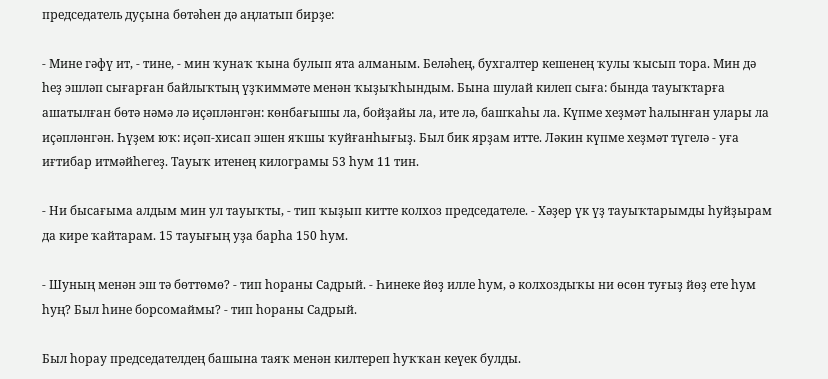председатель дуҫына бөтәһен дә аңлатып бирҙе:

- Мине гәфү ит, - тине, - мин ҡунаҡ ҡына булып ята алманым. Беләһең, бухгалтер кешенең ҡулы ҡысып тора. Мин дә һеҙ эшләп сығарған байлыҡтың үҙҡиммәте менән ҡыҙыҡһындым. Бына шулай килеп сыға: бында тауыҡтарға ашатылған бөтә нәмә лә иҫәпләнгән: көнбағышы ла, бойҙайы ла, ите лә, башҡаһы ла. Күпме хеҙмәт һалынған улары ла иҫәпләнгән. Һүҙем юҡ: иҫәп-хисап эшен яҡшы ҡуйғанһығыҙ. Был бик ярҙам итте. Ләкин күпме хеҙмәт түгелә - уға иғтибар итмәйһегеҙ. Тауыҡ итенең килограмы 53 һум 11 тин.

- Ни бысағыма алдым мин ул тауыҡты, - тип ҡыҙып китте колхоз председателе. - Хәҙер үк үҙ тауыҡтарымды һуйҙырам да кире ҡайтарам. 15 тауығың уҙа барһа 150 һум.

- Шуның менән эш тә бөттөмө? - тип һораны Садрый. - Һинеке йөҙ илле һум, ә колхоздыҡы ни өсөн туғыҙ йөҙ ете һум һуң? Был һине борсомаймы? - тип һораны Садрый.

Был һорау председателдең башына таяҡ менән килтереп һуҡҡан кеүек булды.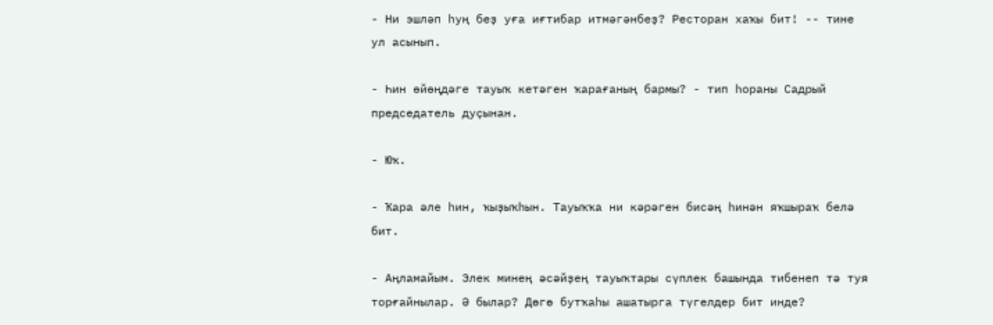- Ни эшләп һуң беҙ уға иғтибар итмәгәнбеҙ? Ресторан хаҡы бит! -- тине ул асынып.

- Һин өйөңдәге тауыҡ кетәген ҡарағаның бармы? - тип һораны Садрый председатель дуҫынан.

- Юҡ.

- Ҡара әле һин, ҡыҙыҡһын. Тауыҡҡа ни кәрәген бисәң һинән яҡшыраҡ белә бит.

- Аңламайым. Элек минең әсәйҙең тауыҡтары сүплек башында тибенеп тә туя торғайнылар. Ә былар? Дөгө бутҡаһы ашатырга түгелдер бит инде?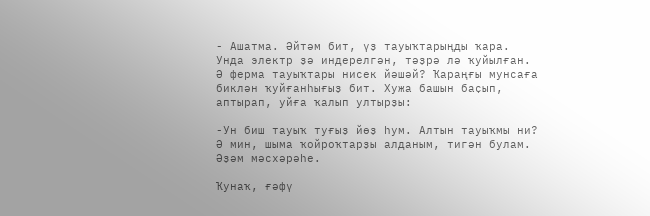- Ашатма. Әйтәм бит, үҙ тауыҡтарыңды ҡара. Унда электр ҙә индерелгән, тәҙрә лә ҡуйылған. Ә ферма тауыҡтары нисек йәшәй? Ҡараңғы мунсаға биклән ҡуйғанһығыҙ бит. Хужа башын баҫып, аптырап, уйға ҡалып ултырҙы:

-Ун биш тауыҡ туғыҙ йөҙ һум. Алтын тауыҡмы ни? Ә мин, шыма ҡойроҡтарҙы алданым, тигән булам. Әҙәм мәсхәрәһе.

Ҡунаҡ, ғәфү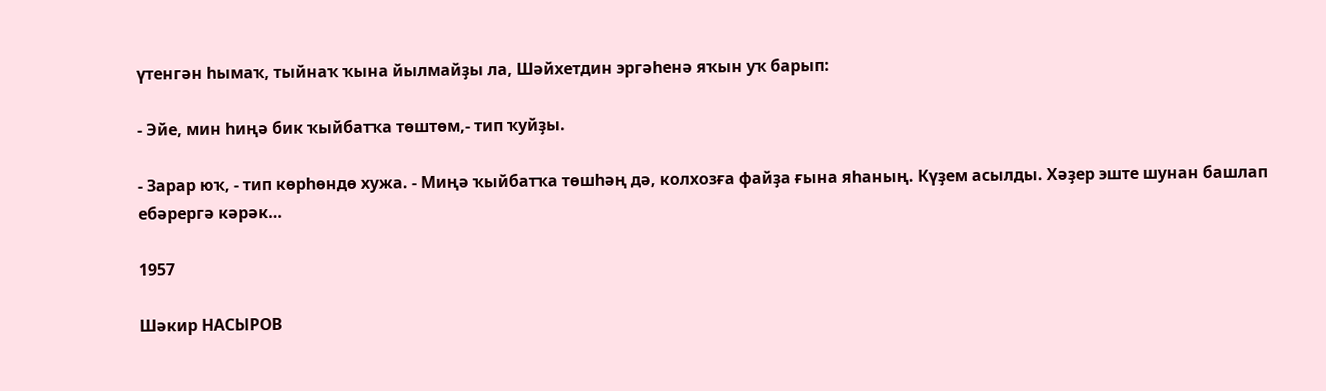үтенгән һымаҡ, тыйнаҡ ҡына йылмайҙы ла, Шәйхетдин эргәһенә яҡын уҡ барып:

- Эйе, мин һиңә бик ҡыйбатҡа төштөм,- тип ҡуйҙы.

- Зарар юҡ, - тип көрһөндө хужа. - Миңә ҡыйбатҡа төшһәң дә, колхозға файҙа ғына яһаның. Күҙем асылды. Хәҙер эште шунан башлап ебәрергә кәрәк…

1957

Шәкир НАСЫРОВ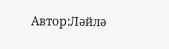Автор:Ләйлә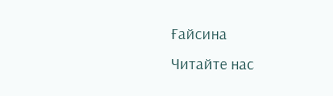Ғайсина
Читайте нас